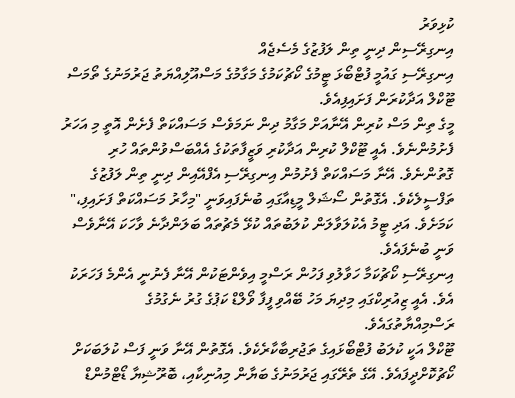ކުޅިވަރު
އިނގިރޭސިން ދިނީ ތިން ލަފުޒުގެ މެސެޖެއް
އިނގިރޭސި ގައުމީ ފުޓްބޯޅަ ޓީމުގެ ކޯޗުކަމުގެ މަގާމުގެ މަސްއޫލިއްޔަތު ޖަރުމަނުގެ ތޯމަސް ޓޫކްލް އަދާކުރަން ފަށައިފިއެވެ.
މީގެ ތިން މަސް ކުރިން އޭނާއަށް މަގާމު ދިން ނަމަވެސް މަސައްކަތް ފެށެން އޮތީ މި އަހަރު ފެށުމުންނެވެ. އެއީ ޓޫކްލް ކުރިން އަދާކުރި ވަޒީފާތަކުގެ އެއްބަސްވުންތައް ހުރި ގޮތުންނެވެ. އޭނާ މަސައްކަތް ފެށުމުން އިނގިރޭސި އެފްއޭއިން ދިނީ ތިން ލަފުޒުގެ ތަފްސީލެކެވެ. އެގޮތުން ސޯޝަލް މީޑިއާގައި ބުނެފައިވަނީ "މިހާރު މަސައްކަތް ފަށައިފި،" ކަމަށެވެ. އަދި ޓީމު އެކުލަވާލަން ކުލަބުތައް ކުޅޭ މެޗުތައް ބަލަންދާނެ ވާހަކަ އޭނާވެސް ވަނީ ބުނެފައެވެ.
އިނގިރޭސި ކޯޗުކަމާ ހަވާލުވި ފަހުން ރަސްމީ އިވެންޓަކުން އޭނާ ފެނުނީ އެންމެ ފަހަރަކު އެވެ. އެއީ ޒިއުރިކްގައި މިދިޔަ މަހު ބޭއްވި ފީފާ ވޯލްޑް ކަޕުގެ ގުރު ނެގުމުގެ ރަސްމިއްޔާތުގައެވެ.
ޓޫކްލް އަކީ ކުލަބު ފުޓްބޯޅައިގެ ތަޖުރިބާކާރެކެވެ. އެގޮތުން އޭނާ ވަނީ ފަސް ކުލަބަކަށް ކޯޗުކޮށްދީފައެވެ. އޭގެ ތެރޭގައި ޖަރުމަނުގެ ބަޔާން މިއުނިކާއި، ބޮރޫޝިޔާ ޑޯޓްމުންޑް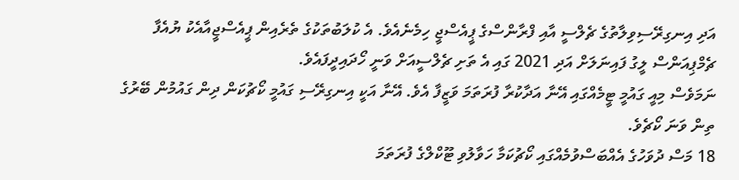އަދި އިނގިރޭސިވިލާތުގެ ޗެލްސީ އާއި ފްރާންސްގެ ޕީއެސްޖީ ހިމެނެއެވެ. އެ ކުލަބުތަކުގެ ތެރެއިން ޕީއެސްޖީއާއެކު ޔުއެފާ ޗެމްޕިއަންސް ލީގު ފައިނަލަށް އަދި 2021 ގައި އެ ތަށި ޗެލްސީއަށް ވަނީ ހޯދައިދީފައެވެ.
ނަމަވެސް މިއީ ގައުމީ ޓީމެއްގައި އޭނާ އަދާކުރާ ފުރަތަމަ ވަޒީފާ އެވެ. އޭނާ އަކީ އިނގިރޭސި ގައުމީ ކޯޗުކަން ދިން ގައުމުން ބޭރުގެ ތިން ވަނަ ކޯޗެވެ.
18 މަސް ދުވަހުގެ އެއްބަސްވުމެއްގައި ކޯޗުކަމާ ހަވާލުވި ޓޫކްލްގެ ފުރަތަމަ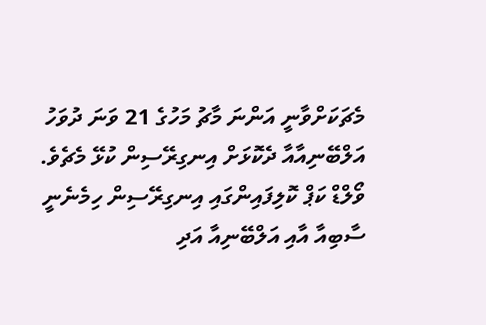މެޗަކަށްވާނީ އަންނަ މާޗު މަހުގެ 21 ވަނަ ދުވަހު އަލްބޭނިއާއާ ދެކޮޅަށް އިނގިރޭސިން ކުޅޭ މެޗެވެ. ވޯލްޑް ކަޕް ކޮލިފައިންގައި އިނގިރޭސިން ހިމެނެނީ ސާބިއާ އާއި އަލްބޭނިއާ އަދި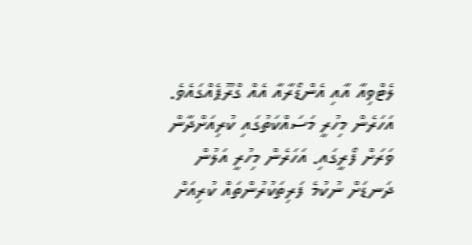ލެޓްވިއާ އާއި އެންޑޯރާއާ އެއް ގްރޫޕެއްގައެވެ.
އަހަރެން މިހުރީ މަސައްކަތުގައި ކުރިއަށްދާން ވަރަށް ފޯރީގައި. އަހަރެން މިހުރީ އަލުން ދަނޑަށް ނުކުމެ ފަރިތަކުރުންތައް ކުރިއަށް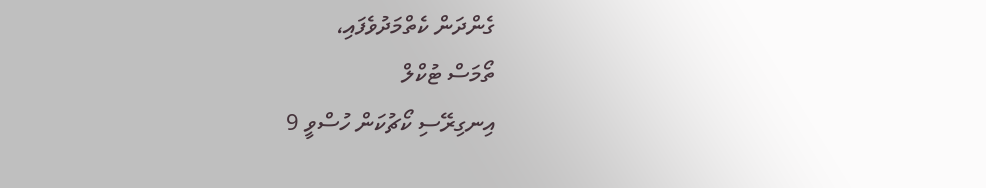ގެންދަން ކެތްމަދުވެފައި،
ތޯމަސް ޓުކްލް
އިނގިރޭސި ކޯޗުކަން ހުސްވީ 9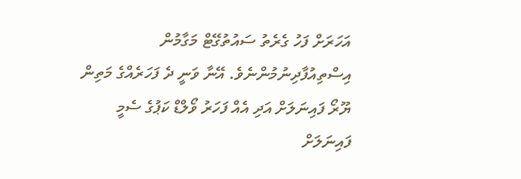އަހަރަށް ފަހު ގެރެތު ސައުތުގޭޓް މަގާމުން އިސްތިއުފާދިނުމުންނެވެ. އޭނާ ވަނީ ދެ ފަހަރެއްގެ މަތިން ޔޫރޯ ފައިނަލަށް އަދި އެއް ފަހަރު ވޯލްޑް ކަޕުގެ ސެމީ ފައިނަލަށް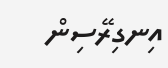އިނގިރޭސިން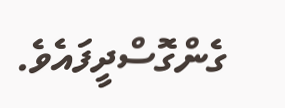ގެންގޮސްދީފައެވެ.